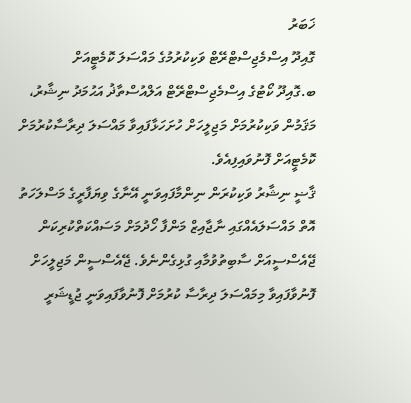ޚަބަރު
ގޮއިދޫ އިސްމެޖިސްޓްރޭޓް ވަކިކުރުމުގެ މައްސަލަ ކޮމެޓީއަށް
ބ.ގޮއިދޫ ކޯޓުގެ އިސްމެޖިސްޓްރޭޓް އަލްއުސްތާޛު އަޙުމަދު ނިޝާރު، މަޤަމުން ވަކިކުރުމަށް މަޖިލީހަށް ހުށަހަޅާފައިވާ މައްސަލަ ދިރާސާކުރުމަށް ކޮމެޓީއަށް ފޮނުވައިފިއެވެ.
ޤާޟީ ނިޝާރު ވަކިކުރަން ނިންމާފައިވަނީ އޭނާގެ ވިޔަފާރީގެ މަސްލަހަތު އޮތް މައްސަލައެއްގައި ނާޖާއިޒް މަންފާ ހޯދުމަށް މަސައްކަތްކުރިކަން ޖޭއެސްސީއަށް ސާބިތުވުމާއި ގުޅިގެންނެވެ. ޖޭއެސްސީން މަޖިލީހަށް ފޮނުވާފައިވާ މިމައްސަލަ ދިރާސާ ކުރުމަށް ފޮނުވާފައިވަނީ ޖުޑީޝަރީ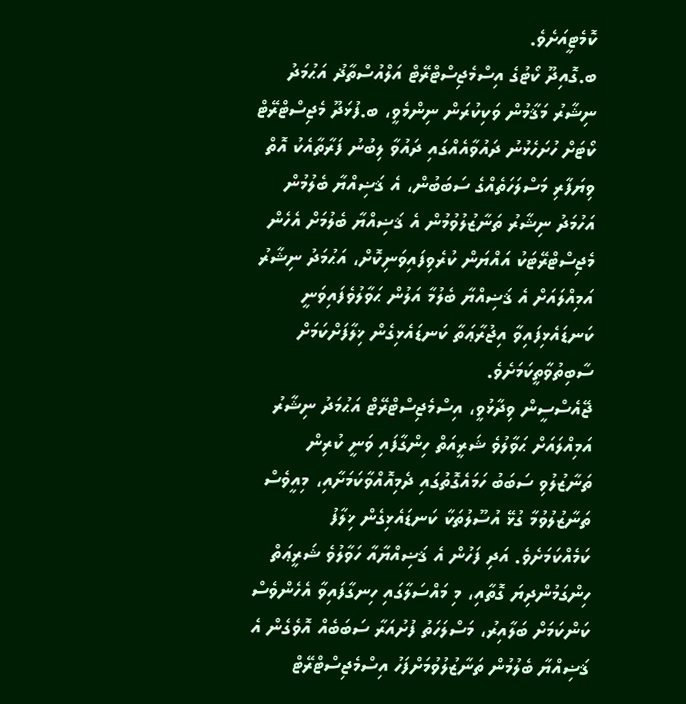ކޮމެޓީއަށެވެ.
ބ.ގޮއިދޫ ކޯޓުގެ އިސްމެޖިސްޓްރޭޓް އަލްއުސްތާޛު އަޙުމަދު ނިޝާރު މަޤާމުން ވަކިކުރަން ނިންމެވީ، ބ.ފުޅަދޫ މެޖިސްޓްރޭޓް ކޯޓަށް ހުށަހެޅުނު ދައުވާއެއްގައި ދައުވާ ލިބުނު ފަރާތާއެކު އޮތް ވިޔަފާރި މަސްލަހަތެއްގެ ސަބަބުން، އެ ޤަޟިއްޔާ ބެލުމުން އަހުމަދު ނިޝާރު ތަނާޒުލުވުމުން އެ ޤަޟިއްޔާ ބެލުމަށް އެހެން މެޖިސްޓްރޭޓަކު އައްޔަން ކުރެވިފައިވަނިކޮށް، އަޙުމަދު ނިޝާރު އަމިއްލައަށް އެ ޤަޟިއްޔާ ބެލުމާ އަލުން ޙަވާލުވެފައިވަނީ ކަނޑައެޅިފައިވާ އިޖުރާޢަތާ ކަނޑައެޅިގެން ޚިލާފަށްކަމަށް ސާބިތުވާތީކަމަށެވެ.
ޖޭއެސްސީން ވިދާޅުވީ، އިސްމެޖިސްޓްރޭޓް އަޙުމަދު ނިޝާރު އަމިއްލައަށް ޙަވާލުވެ ޝަރީއަތް ހިންގާފައި ވަނީ ކުރިން ތަނާޒުލުވި ސަބަބު ހަމައެގޮތުގައި ދެމިއޮއްވާކަމަށާއި، މިއީވެސް ތަނާޒުލުވުމާ ގުޅޭ އުސޫލުތަކާ ކަނޑައެޅިގެން ޚިލާފު ކަމެއްކަމަށެވެ. އަދި ފަހުން އެ ޤަޟިއްޔާއާ ހަވާލުވެ ޝަރީޢަތް ހިންގަމުންދިޔަ ގޮތާއި، މި މައްސަލާގައި ހިނގާފައިވާ އެހެންވެސް ކަންކަމަށް ބަލާއިރު، މަސްލަހަތު ފުށުއަރާ ސަބަބެއް އޮވެގެން އެ ޤަޟިއްޔާ ބެލުމުން ތަނާޒުލުވުމަށްފަހު އިސްމެޖިސްޓްރޭޓް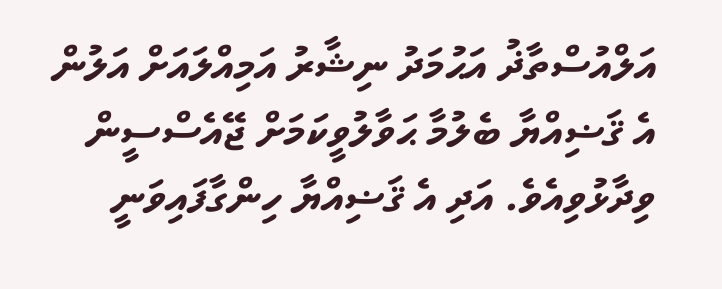އަލްއުސްތާޛު އަޙުމަދު ނިޝާރު އަމިއްލައަށް އަލުން އެ ޤަޟިއްޔާ ބެލުމާ ޙަވާލުވީކަމަށް ޖޭއެސްސީން ވިދާޅުވިއެވެ. އަދި އެ ޤަޟިއްޔާ ހިންގާފައިވަނީ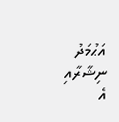އަޙުމަދު ނިޝާރާއި އެ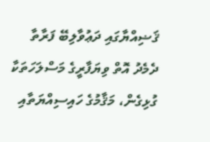ޤަޟިއްޔާގައި ދަޢުވާލިބޭ ފަރާތާ ދެމެދު އޮތް ވިޔަފާރީގެ މަސްލަހަތަކާ ގުޅިގެން، މަޤާމުގެ ހައިސިއްޔަތާއި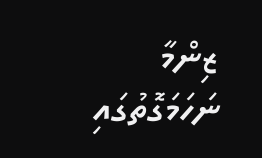ޒިންމާ ނަހަމަގޮތުގައި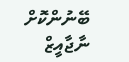ބޭނުންކޮށް ނާޖާއީޒް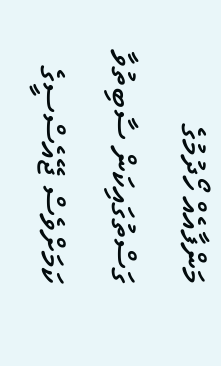މަންފާއެއް ހޯދުމުގެ ގަސްތުގައިކަން ސާބިތުވާ ކަމަށްވެސް ޖޭއެސްސީގެ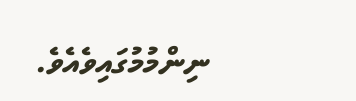ނިންމުމުގައިވެއެވެ.